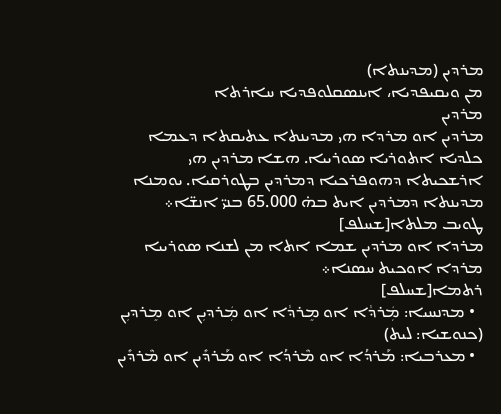ܡܪܕܝܢ (ܡܕܝܢܬܐ)
ܡܢ ܘܝܩܝܦܕܝܐ، ܐܝܢܣܩܠܘܦܕܝܐ ܚܐܪܬܐ
ܡܪܕܝܢ
ܡܪܕܝܢ ܐܘ ܡܪܕܐ ܗܝ ܡܕܝܢܬܐ ܥܬܝܩܬܐ ܕܥܡܐ ܟܠܕܝܐ ܐܬܘܪܝܐ ܣܘܪܝܝܐ. ܗܫܐ ܡܪܕܝܢ ܗܝ ܐܪܫܟܝܬܐ ܕܗܘܦܪܟܝܐ ܕܡܪܕܝܢ ܒܛܘܪܩܝܐ. ܝܘܡܢܐ ܡܕܝܢܬܐ ܕܡܪܕܝܢ ܐܝܬ ܒܗ̇ 65.000 ܒܢܝ̈ ܐܢܫ̈ܐ܀
ܛܘܝܒ ܡܠܬܐ[ܫܚܠܦ]
ܡܪܕܐ ܐܘ ܡܪܕܝܢ ܫܡܐ ܐܬܐ ܡܢ ܠܫܢܐ ܣܘܪܝܝܐ ܡܪܕܐ ܐܘܟܝܬ ܚܣܢܐ܀
ܪܬܡܐ[ܫܚܠܦ]
  • ܡܕܢܚܝܐ: ܡܲܪܕܵܐ ܐܘ ܡܸܪܕܵܐ ܐܘ ܡܲܪܕܝܼܢ ܐܘ ܡܸܪܕܝܼܢ (ܟܢܘܫܝܐ: ܠܝܬ)
  • ܡܥܪܒܝܐ: ܡܰܪܕܳܐ ܐܘ ܡܶܪܕܳܐ ܐܘ ܡܰܪܕܺܝܢ ܐܘ ܡܶܪܕܺܝܢ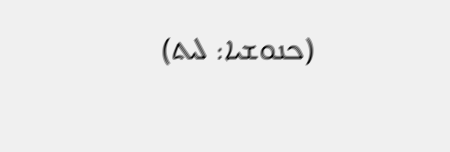(ܟܢܘܫܝܐ: ܠܝܬ)